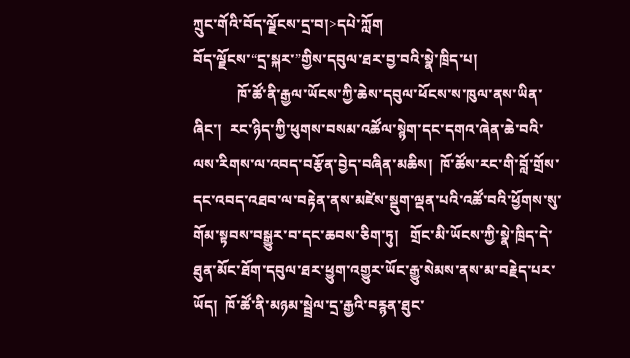ཀྲུང་གོའི་བོད་ལྗོངས་དྲ་བ།>དཔེ་ཀློག
བོད་ལྗོངས་“དྲ་སྐར་”གྱིས་དབུལ་ཐར་བྱ་བའི་སྣེ་ཁྲིད་པ།
            ཁོ་ཚོ་ནི་རྒྱལ་ཡོངས་ཀྱི་ཆེས་དབུལ་ཕོངས་ས་ཁུལ་ནས་ཡིན་ཞིང་།  རང་ཉིད་ཀྱི་ཕུགས་བསམ་འཚོལ་སྙེག་དང་དགའ་ཞེན་ཆེ་བའི་ལས་རིགས་ལ་འབད་བརྩོན་བྱེད་བཞིན་མཆིས།  ཁོ་ཚོས་རང་གི་བློ་གྲོས་དང་འབད་འཐབ་ལ་བརྟེན་ནས་མཛེས་སྡུག་ལྡན་པའི་འཚོ་བའི་ཕྱོགས་སུ་གོམ་སྟབས་བསྒྱུར་བ་དང་ཆབས་ཅིག་ཏུ།   གྲོང་མི་ཡོངས་ཀྱི་སྣེ་ཁྲིད་དེ་ཐུན་མོང་ཐོག་དབུལ་ཐར་ཕྱུག་འགྱུར་ཡོང་རྒྱུ་སེམས་ནས་མ་བརྗེད་པར་ཡོད།  ཁོ་ཚོ་ནི་མཉམ་སྦྲེལ་དྲ་རྒྱའི་བརྙན་ཐུང་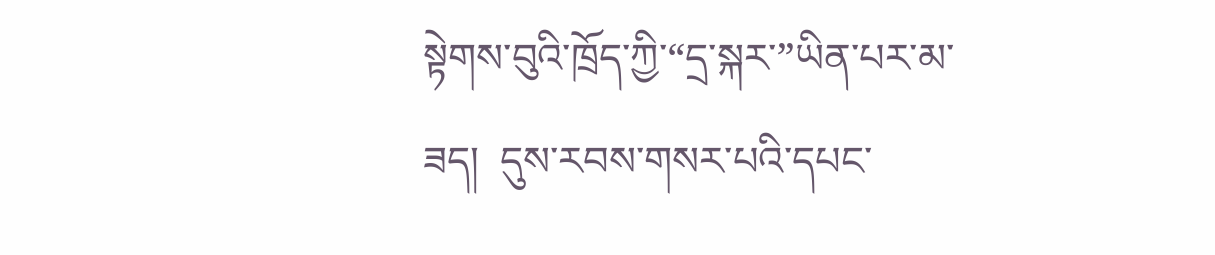སྟེགས་བུའི་ཁྲོད་ཀྱི་“དྲ་སྐར་”ཡིན་པར་མ་ཟད།  དུས་རབས་གསར་པའི་དཔང་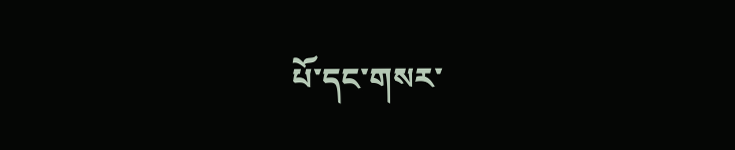པོ་དང་གསར་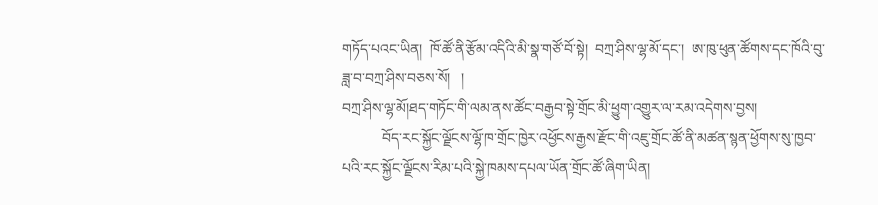གཏོད་པའང་ཡིན།  ཁོ་ཚོ་ནི་རྩོམ་འདིའི་མི་སྣ་གཙོ་བོ་སྟེ།  བཀྲ་ཤིས་ལྷ་མོ་དང་།  ཨ་ཁུ་ཕུན་ཚོགས་དང་ཁོའི་བུ་ཟླ་བ་བཀྲ་ཤིས་བཅས་སོ།   །
བཀྲ་ཤིས་ལྷ་མོ།ཐད་གཏོང་གི་ལམ་ནས་ཚོང་བརྒྱབ་སྟེ་གྲོང་མི་ཕྱུག་འགྱུར་ལ་རམ་འདེགས་བྱས།
           བོད་རང་སྐྱོང་ལྗོངས་ལྷོ་ཁ་གྲོང་ཁྱེར་འཕྱོངས་རྒྱས་རྫོང་གི་འཇུ་གྲོང་ཚོ་ནི་མཚན་སྙན་ཕྱོགས་སུ་ཁྱབ་པའི་རང་སྐྱོང་ལྗོངས་རིམ་པའི་སྐྱེ་ཁམས་དཔལ་ཡོན་གྲོང་ཚོ་ཞིག་ཡིན།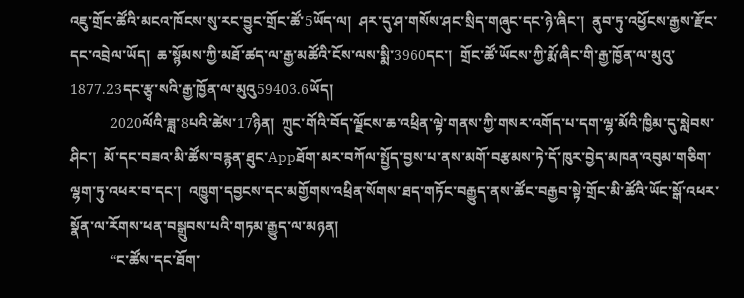འཇུ་གྲོང་ཚོའི་མངའ་ཁོངས་སུ་རང་བྱུང་གྲོང་ཚོ་5ཡོད་ལ།  ཤར་དུ་ཤ་གསོས་ཤང་སྲིད་གཞུང་དང་ཉེ་ཞིང་།  ནུབ་ཏུ་འཕྱོངས་རྒྱས་རྫོང་དང་འབྲེལ་ཡོད།  ཆ་སྙོམས་ཀྱི་མཐོ་ཚད་ལ་རྒྱ་མཚོའི་ངོས་ལས་སྨི་3960དང་།  གྲོང་ཚོ་ཡོངས་ཀྱི་རྨོ་ཞིང་གི་རྒྱ་ཁྱོན་ལ་མུའུ་1877.23དང་རྩྭ་སའི་རྒྱ་ཁྱོན་ལ་མུའུ59403.6ཡོད།
           2020ལོའི་ཟླ་8པའི་ཚེས་17ཉིན།  ཀྲུང་གོའི་བོད་ལྗོངས་ཆ་འཕྲིན་ལྟེ་གནས་ཀྱི་གསར་འགོད་པ་དག་ལྷ་མོའི་ཁྱིམ་དུ་སླེབས་ཤིང་།  མོ་དང་བཟའ་མི་ཚོས་བརྙན་ཐུང་Appཐོག་མར་བཀོལ་སྤྱོད་བྱས་པ་ནས་མགོ་བརྩམས་ཏེ་དོ་ཁུར་བྱེད་མཁན་འབུམ་གཅིག་ལྷག་ཏུ་འཕར་བ་དང་།  འཁྱུག་དབྱངས་དང་མགྱོགས་འཕྲིན་སོགས་ཐད་གཏོང་བརྒྱུད་ནས་ཚོང་བརྒྱབ་སྟེ་གྲོང་མི་ཚོའི་ཡོང་སྒོ་འཕར་སྣོན་ལ་རོགས་ཕན་བསྒྲུབས་པའི་གཏམ་རྒྱུད་ལ་མཉན།
           “ང་ཚོས་དང་ཐོག་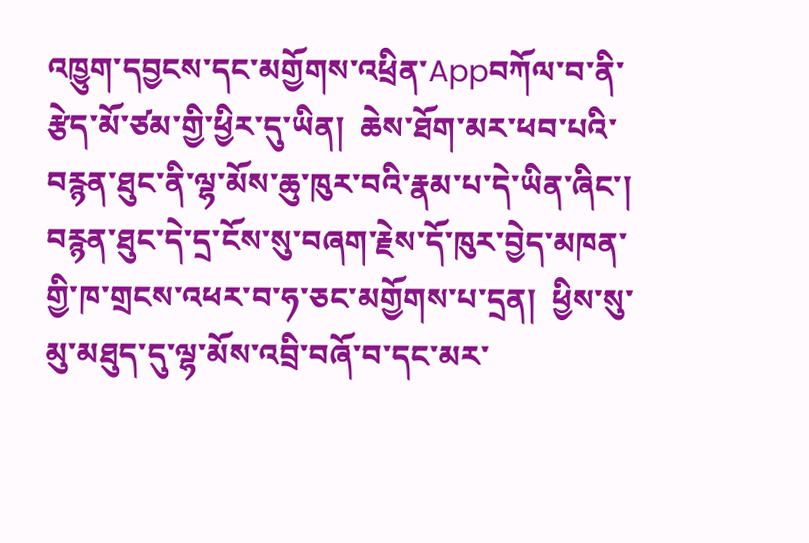འཁྱུག་དབྱངས་དང་མགྱོགས་འཕྲིན་Appབཀོལ་བ་ནི་རྩེད་མོ་ཙམ་གྱི་ཕྱིར་དུ་ཡིན།  ཆེས་ཐོག་མར་ཕབ་པའི་བརྙན་ཐུང་ནི་ལྷ་མོས་ཆུ་ཁུར་བའི་རྣམ་པ་དེ་ཡིན་ཞིང་།  བརྙན་ཐུང་དེ་དྲ་ངོས་སུ་བཞག་རྗེས་དོ་ཁུར་བྱེད་མཁན་གྱི་ཁ་གྲངས་འཕར་བ་ཧ་ཅང་མགྱོགས་པ་དྲན།  ཕྱིས་སུ་མུ་མཐུད་དུ་ལྷ་མོས་འབྲི་བཞོ་བ་དང་མར་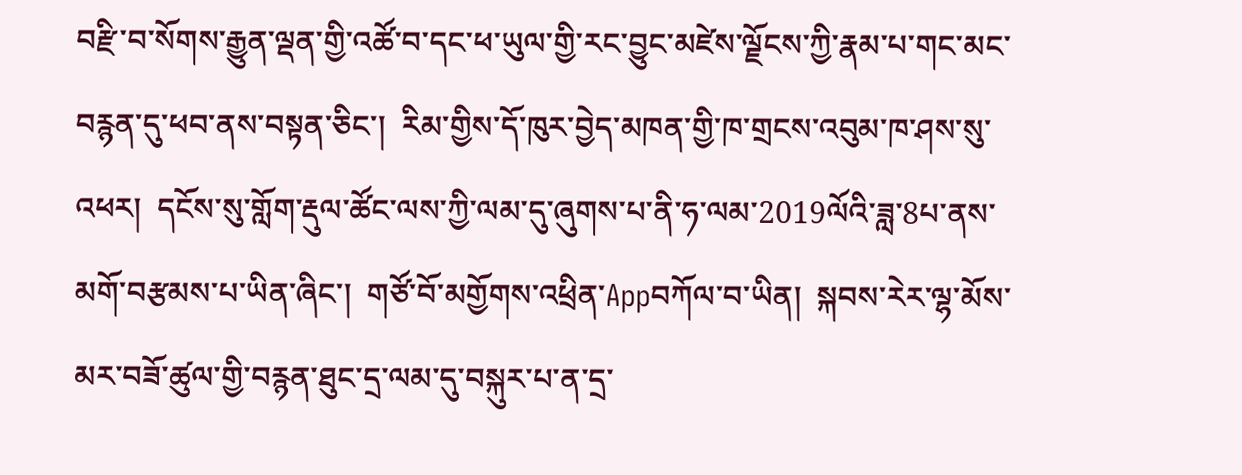བརྫི་བ་སོགས་རྒྱུན་ལྡན་གྱི་འཚོ་བ་དང་ཕ་ཡུལ་གྱི་རང་བྱུང་མཛེས་ལྗོངས་ཀྱི་རྣམ་པ་གང་མང་བརྙན་དུ་ཕབ་ནས་བསྟན་ཅིང་།  རིམ་གྱིས་དོ་ཁུར་བྱེད་མཁན་གྱི་ཁ་གྲངས་འབུམ་ཁ་ཤས་སུ་འཕར།  དངོས་སུ་གློག་རྡུལ་ཚོང་ལས་ཀྱི་ལམ་དུ་ཞུགས་པ་ནི་ཧ་ལམ་2019ལོའི་ཟླ་8པ་ནས་མགོ་བརྩམས་པ་ཡིན་ཞིང་།  གཙོ་བོ་མགྱོགས་འཕྲིན་Appབཀོལ་བ་ཡིན།  སྐབས་རེར་ལྷ་མོས་མར་བཟོ་ཚུལ་གྱི་བརྙན་ཐུང་དྲ་ལམ་དུ་བསྐུར་པ་ན་དྲ་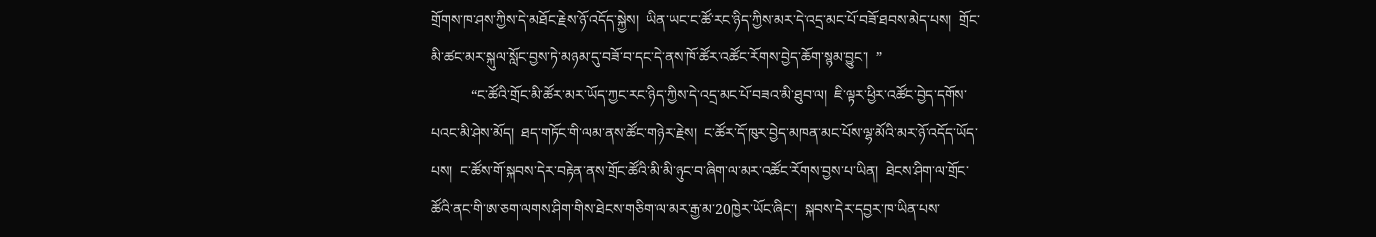གྲོགས་ཁ་ཤས་ཀྱིས་དེ་མཐོང་རྗེས་ཉོ་འདོད་སྐྱེས།  ཡིན་ཡང་ང་ཚོ་རང་ཉིད་ཀྱིས་མར་དེ་འདྲ་མང་པོ་བཟོ་ཐབས་མེད་པས།  གྲོང་མི་ཚང་མར་སྐུལ་སློང་བྱས་ཏེ་མཉམ་དུ་བཟོ་བ་དང་དེ་ནས་ཁོ་ཚོར་འཚོང་རོགས་བྱེད་ཆོག་སྙམ་བྱུང་།  ”
           “ང་ཚོའི་གྲོང་མི་ཚོར་མར་ཡོད་ཀྱང་རང་ཉིད་ཀྱིས་དེ་འདྲ་མང་པོ་བཟའ་མི་ཐུབ་ལ།  ཇི་ལྟར་ཕྱིར་འཚོང་བྱེད་དགོས་པའང་མི་ཤེས་མོད།  ཐད་གཏོང་གི་ལམ་ནས་ཚོང་གཉེར་རྗེས།  ང་ཚོར་དོ་ཁུར་བྱེད་མཁན་མང་པོས་ལྷ་མོའི་མར་ཉོ་འདོད་ཡོད་པས།  ང་ཚོས་གོ་སྐབས་དེར་བརྟེན་ནས་གྲོང་ཚོའི་མི་མི་ཉུང་བ་ཞིག་ལ་མར་འཚོང་རོགས་བྱས་པ་ཡིན།  ཐེངས་ཤིག་ལ་གྲོང་ཚོའི་ནང་གི་ཨ་ཅག་ལགས་ཤིག་གིས་ཐེངས་གཅིག་ལ་མར་རྒྱ་མ་20ཁྱེར་ཡོང་ཞིང་།  སྐབས་དེར་དབྱར་ཁ་ཡིན་པས་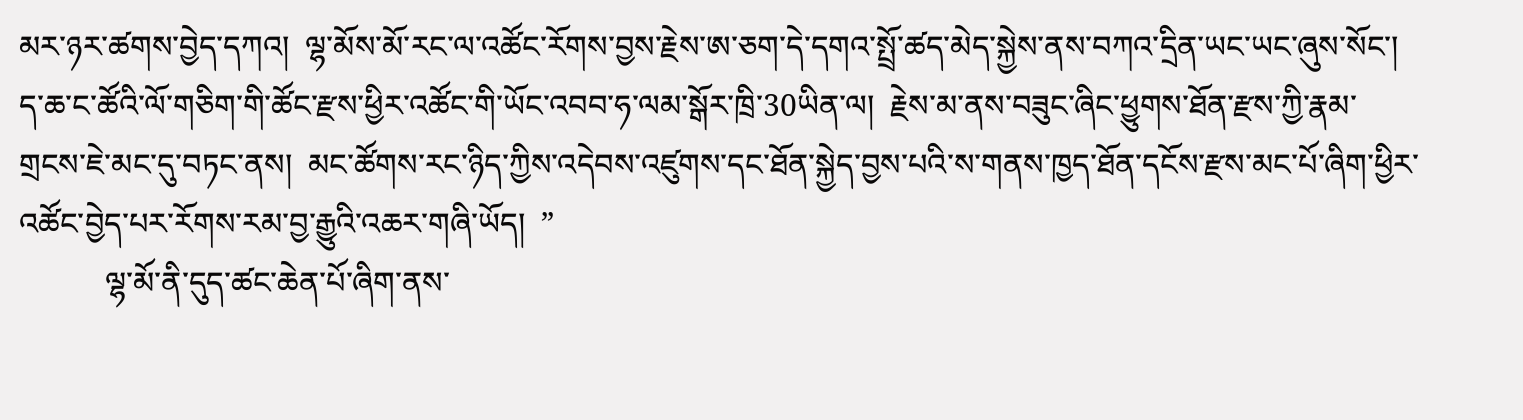མར་ཉར་ཚགས་བྱེད་དཀའ།  ལྷ་མོས་མོ་རང་ལ་འཚོང་རོགས་བྱས་རྗེས་ཨ་ཅག་དེ་དགའ་སྤྲོ་ཚད་མེད་སྐྱེས་ནས་བཀའ་དྲིན་ཡང་ཡང་ཞུས་སོང་།  ད་ཆ་ང་ཚོའི་ལོ་གཅིག་གི་ཚོང་རྫས་ཕྱིར་འཚོང་གི་ཡོང་འབབ་ཧ་ལམ་སྒོར་ཁྲི་30ཡིན་ལ།  རྗེས་མ་ནས་བཟུང་ཞིང་ཕྱུགས་ཐོན་རྫས་ཀྱི་རྣམ་གྲངས་ཇེ་མང་དུ་བཏང་ནས།  མང་ཚོགས་རང་ཉིད་ཀྱིས་འདེབས་འཛུགས་དང་ཐོན་སྐྱེད་བྱས་པའི་ས་གནས་ཁྱད་ཐོན་དངོས་རྫས་མང་པོ་ཞིག་ཕྱིར་འཚོང་བྱེད་པར་རོགས་རམ་བྱ་རྒྱུའི་འཆར་གཞི་ཡོད།  ”
           ལྷ་མོ་ནི་དུད་ཚང་ཆེན་པོ་ཞིག་ནས་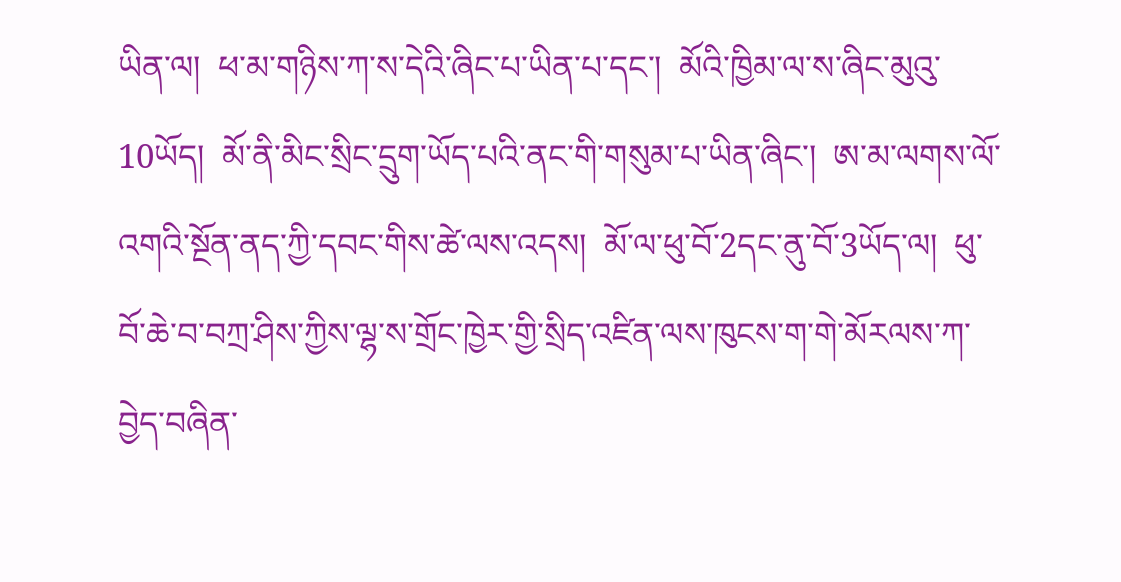ཡིན་ལ།  ཕ་མ་གཉིས་ཀ་ས་དེའི་ཞིང་པ་ཡིན་པ་དང་།  མོའི་ཁྱིམ་ལ་ས་ཞིང་མུའུ་10ཡོད།  མོ་ནི་མིང་སྲིང་དྲུག་ཡོད་པའི་ནང་གི་གསུམ་པ་ཡིན་ཞིང་།  ཨ་མ་ལགས་ལོ་འགའི་སྔོན་ནད་ཀྱི་དབང་གིས་ཚེ་ལས་འདས།  མོ་ལ་ཕུ་བོ་2དང་ནུ་བོ་3ཡོད་ལ།  ཕུ་བོ་ཆེ་བ་བཀྲ་ཤིས་ཀྱིས་ལྷ་ས་གྲོང་ཁྱེར་གྱི་སྲིད་འཛིན་ལས་ཁུངས་ག་གེ་མོརལས་ཀ་བྱེད་བཞིན་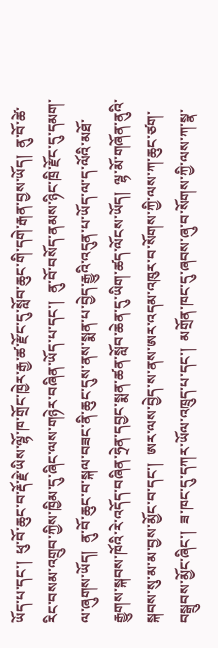ཡོད་པ་དང་།  ཕུ་བོ་ཆུང་བ་རྡོ་རྗེ་ཡིས་ལྷོ་ཁ་གྲོང་ཁྱེར་རྒྱ་ཚ་རྫོང་དུ་སློབ་ཆུང་གི་དགེ་རྒན་བྱས་ཡོད།  ནུ་བོ་ཚེ་རིང་བསམ་འགྲུབ་ཀྱིས་ཁྱིམ་དུ་ཞིང་ལས་གཉེར་བཞིན་ཡོད་པ་དང་།  ནུ་བོ་བསོད་ནམས་ཉིང་ཁྲི་རྫོང་དུ་དམག་ལ་ཞུགས་ཡོད།  ནུ་བོ་ཆུང་བ་སྐལ་བཟང་ནི་ཆུང་དུས་ནས་སྨན་པ་བྱེད་རྒྱུའི་འདུན་པ་ཡོད་ལ་ད་ལོའི་མཐོ་རྒྱུགས་སྐབས་ཁོའི་རེ་འདོད་བཞིན་ཧྲེན་དབྱང་སྨན་ཚན་སློབ་ཆེན་དུ་ཡིག་ཚད་ལོངས་ཡོད།  ལྷ་མོ་གཞོན་ནུའི་སྐབས་སུ་མ་མ་བྱས་མྱོང་བ་དང་།  ཨར་ལས་བྱེད་ས་ནས་ཨར་འདམ་འཁུར་བ་སོགས་ཀྱི་ལས་ཀ་ཆུང་ཙག་བསྒྲུབས་མྱོང་ཞིང་།  ཟ་ཁང་དུ་དཀར་ཡོལ་འཁྲུད་པ་དང་།  མགྲོན་ཁང་དུ་ཞབས་ཞུ་བ་སོགས་ཀྱི་ལས་ཀ་སྣ་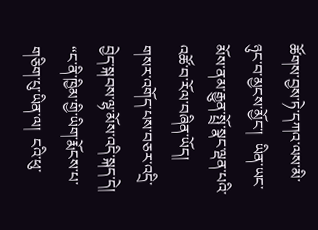ཚོགས་བྱས་ཏེ་དཀའ་ལས་མི་ཉུང་བ་མྱངས་མྱོང་།  ཡིན་ཡང་མོས་ནམ་རྒྱུན་སྤྲོ་སྣང་ལྡན་པའི་འཚོ་བ་རོལ་བཞིན་ཡོད།  གསར་འགོད་པས་བཅར་འདྲི་བྱེད་སྐབས་ལྷ་མོས་འདི་སྐད་དེ།  “ང་ནི་ཁྱིམ་གྱི་ཡིག་རྨོངས་པ་གཅིག་པུ་ཡིན་ལ།  ངའི་ཕུ་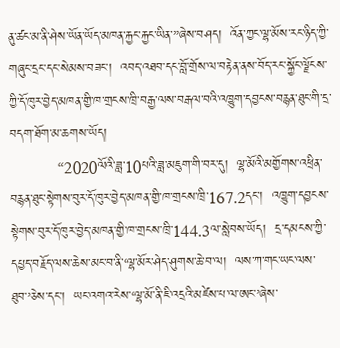ནུ་ཚང་མ་ནི་ཤེས་ཡོན་ཡོད་མཁན་རྐྱང་རྐྱང་ཡིན་”ཞེས་བཤད།  འོན་ཀྱང་ལྷ་མོས་རང་ཉིད་ཀྱི་གཞུང་དྲང་དང་སེམས་བཟང་།  འབད་འཐབ་དང་བློ་གྲོས་ལ་བརྟེན་ནས་བོད་རང་སྐྱོང་ལྗོངས་ཀྱི་དོ་ཁུར་བྱེད་མཁན་གྱི་ཁ་གྲངས་ཁྲི་བརྒྱ་ལས་བརྒལ་བའི་འཁྱུག་དབྱངས་བརྙན་ཐུང་གི་དྲ་བདག་ཐོག་མ་ཆགས་ཡོད།
           “2020ལོའི་ཟླ་10པའི་ཟླ་མཇུག་གི་བར་དུ།  ལྷ་མོའི་མགྱོགས་འཕྲིན་བརྙན་ཐུང་སྟེགས་བུར་དོ་ཁུར་བྱེད་མཁན་གྱི་ཁ་གྲངས་ཁྲི་167.2དང་།  འཁྱུག་དབྱངས་སྟེགས་བུར་དོ་ཁུར་བྱེད་མཁན་གྱི་ཁ་གྲངས་ཁྲི་144.3ལ་སླེབས་ཡོད།  དྲ་དམངས་ཀྱི་དཔྱད་བརྗོད་ལས་ཆེས་མང་བ་ནི་‘ལྷ་མོར་ཤེད་ཤུགས་ཆེ་བ་ལ།  ལས་ཀ་གང་ཡང་ལས་ཐུབ་’ཅེས་དང་།  ཡང་འགའ་རེས་‘ལྷ་མོ་ནི་ཇི་འདྲའི་མཛེས་པ་ལ་ཨང་’ཞེས་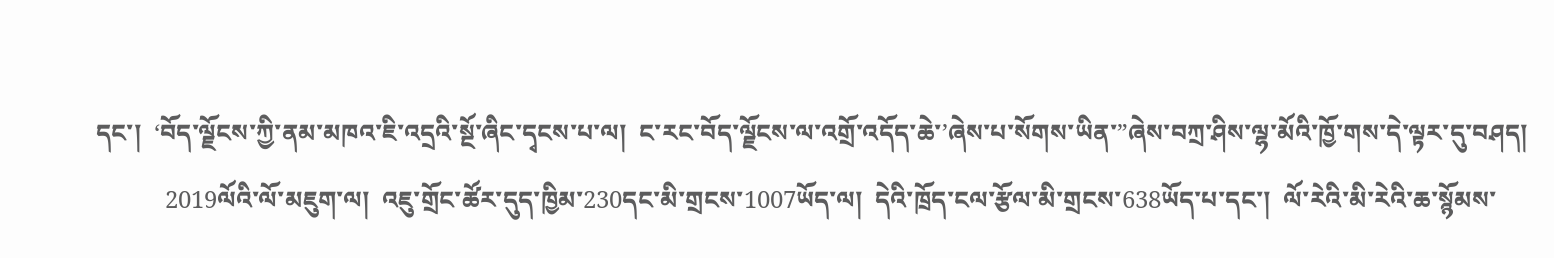དང་།  ‘བོད་ལྗོངས་ཀྱི་ནམ་མཁའ་ཇི་འདྲའི་སྔོ་ཞིང་དྭངས་པ་ལ།  ང་རང་བོད་ལྗོངས་ལ་འགྲོ་འདོད་ཆེ་’ཞེས་པ་སོགས་ཡིན་”ཞེས་བཀྲ་ཤིས་ལྷ་མོའི་ཁྱོ་གས་དེ་ལྟར་དུ་བཤད།
           2019ལོའི་ལོ་མཇུག་ལ།  འཇུ་གྲོང་ཚོར་དུད་ཁྱིམ་230དང་མི་གྲངས་1007ཡོད་ལ།  དེའི་ཁྲོད་ངལ་རྩོལ་མི་གྲངས་638ཡོད་པ་དང་།  ལོ་རེའི་མི་རེའི་ཆ་སྙོམས་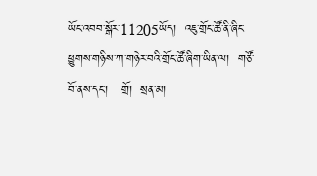ཡོང་འབབ་སྒོར་11205ཡོད།  འཇུ་གྲོང་ཚོ་ནི་ཞིང་ཕྱུགས་གཉིས་ཀ་གཉེར་བའི་གྲོང་ཚོ་ཞིག་ཡིན་ལ།  གཙོ་བོ་ནས་དང་།   གྲོ།  སྲན་མ།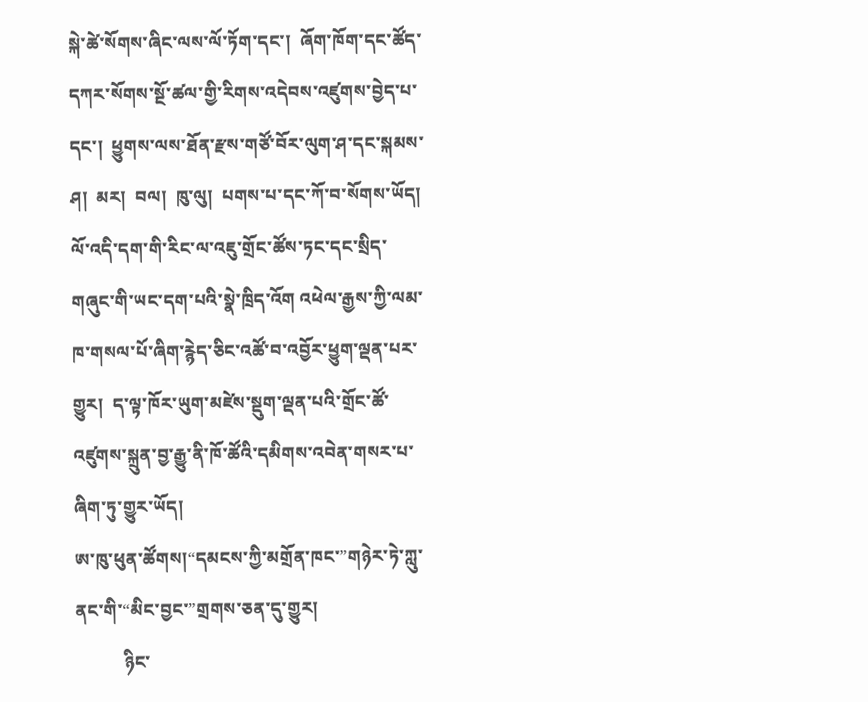སྐེ་ཚེ་སོགས་ཞིང་ལས་ལོ་ཏོག་དང་།  ཞོག་ཁོག་དང་ཚོད་དཀར་སོགས་སྔོ་ཚལ་གྱི་རིགས་འདེབས་འཛུགས་བྱེད་པ་དང་།  ཕྱུགས་ལས་ཐོན་རྫས་གཙོ་བོར་ལུག་ཤ་དང་སྐམས་ཤ།  མར།  བལ།  ཁུ་ལུ།  པགས་པ་དང་ཀོ་བ་སོགས་ཡོད།  ལོ་འདི་དག་གི་རིང་ལ་འཇུ་གྲོང་ཚོས་ཏང་དང་སྲིད་གཞུང་གི་ཡང་དག་པའི་སྣེ་ཁྲིད་འོག འཕེལ་རྒྱས་ཀྱི་ལམ་ཁ་གསལ་པོ་ཞིག་རྙེད་ཅིང་འཚོ་བ་འབྱོར་ཕྱུག་ལྡན་པར་གྱུར།  ད་ལྟ་ཁོར་ཡུག་མཛེས་སྡུག་ལྡན་པའི་གྲོང་ཚོ་འཛུགས་སྐྲུན་བྱ་རྒྱུ་ནི་ཁོ་ཚོའི་དམིགས་འབེན་གསར་པ་ཞིག་ཏུ་གྱུར་ཡོད།
ཨ་ཁུ་ཕུན་ཚོགས།“དམངས་ཀྱི་མགྲོན་ཁང་”གཉེར་ཏེ་ཀླུ་ནང་གི་“མིང་བྱང་”གྲགས་ཅན་དུ་གྱུར།
           ཉིང་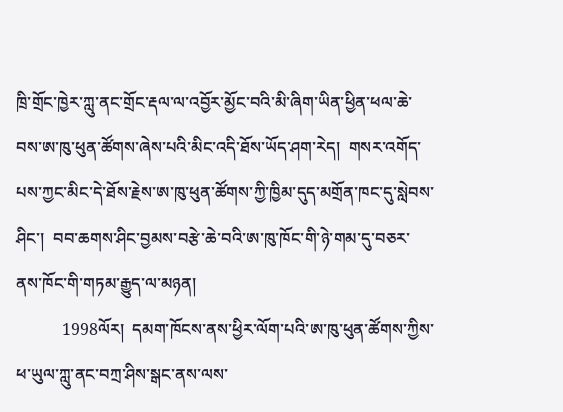ཁྲི་གྲོང་ཁྱེར་ཀླུ་ནང་གྲོང་རྡལ་ལ་འབྱོར་མྱོང་བའི་མི་ཞིག་ཡིན་ཕྱིན་ཕལ་ཆེ་བས་ཨ་ཁུ་ཕུན་ཚོགས་ཞེས་པའི་མིང་འདི་ཐོས་ཡོད་ཤག་རེད།  གསར་འགོད་པས་ཀྱང་མིང་དེ་ཐོས་རྗེས་ཨ་ཁུ་ཕུན་ཚོགས་ཀྱི་ཁྱིམ་དུད་མགྲོན་ཁང་དུ་སླེབས་ཤིང་།  བབ་ཆགས་ཤིང་བྱམས་བརྩེ་ཆེ་བའི་ཨ་ཁུ་ཁོང་གི་ཉེ་གམ་དུ་བཅར་ནས་ཁོང་གི་གཏམ་རྒྱུད་ལ་མཉན།
           1998ལོར།  དམག་ཁོངས་ནས་ཕྱིར་ལོག་པའི་ཨ་ཁུ་ཕུན་ཚོགས་ཀྱིས་ཕ་ཡུལ་ཀླུ་ནང་བཀྲ་ཤིས་སྒང་ནས་ལས་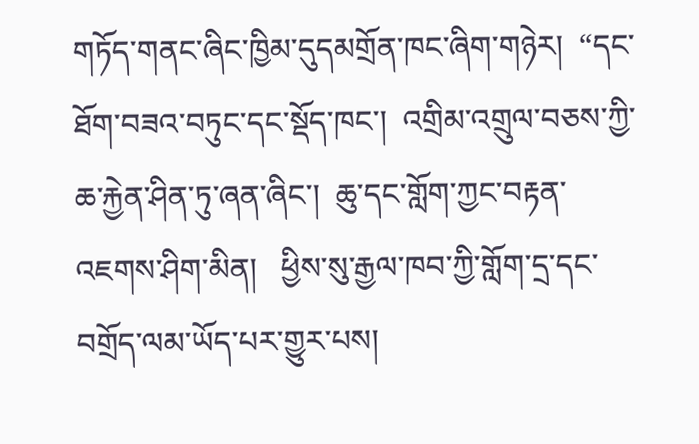གཏོད་གནང་ཞིང་ཁྱིམ་དུདམགྲོན་ཁང་ཞིག་གཉེར།  “དང་ཐོག་བཟའ་བཏུང་དང་སྡོད་ཁང་།  འགྲིམ་འགྲུལ་བཅས་ཀྱི་ཆ་རྐྱེན་ཤིན་ཏུ་ཞན་ཞིང་།  ཆུ་དང་གློག་ཀྱང་བརྟན་འཇགས་ཤིག་མིན།   ཕྱིས་སུ་རྒྱལ་ཁབ་ཀྱི་གློག་དྲ་དང་བགྲོད་ལམ་ཡོད་པར་གྱུར་པས།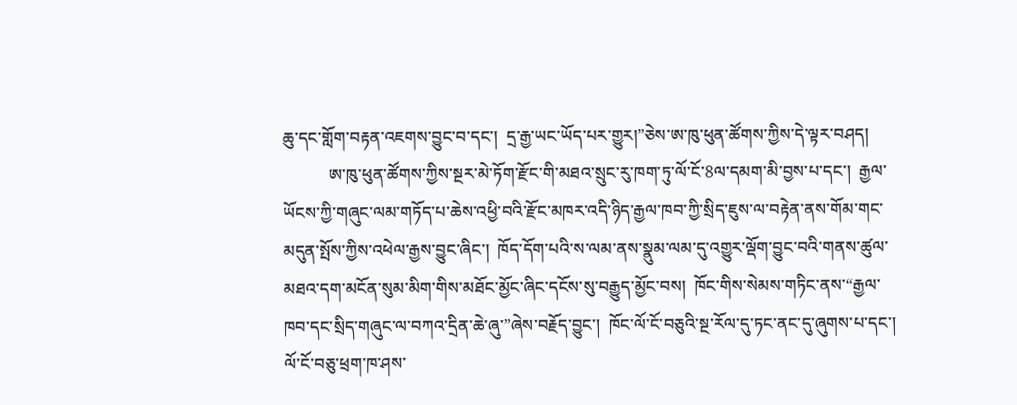ཆུ་དང་གློག་བརྟན་འཇགས་བྱུང་བ་དང་།  དྲ་རྒྱ་ཡང་ཡོད་པར་གྱུར།”ཅེས་ཨ་ཁུ་ཕུན་ཚོགས་ཀྱིས་དེ་ལྟར་བཤད།
           ཨ་ཁུ་ཕུན་ཚོགས་ཀྱིས་སྔར་མེ་ཏོག་རྫོང་གི་མཐའ་སྲུང་རུ་ཁག་ཏུ་ལོ་ངོ་8ལ་དམག་མི་བྱས་པ་དང་།  རྒྱལ་ཡོངས་ཀྱི་གཞུང་ལམ་གཏོད་པ་ཆེས་འཕྱི་བའི་རྫོང་མཁར་འདི་ཉིད་རྒྱལ་ཁབ་ཀྱི་སྲིད་ཇུས་ལ་བརྟེན་ནས་གོམ་གང་མདུན་སྤོས་ཀྱིས་འཕེལ་རྒྱས་བྱུང་ཞིང་།  ཁོད་དོག་པའི་ས་ལམ་ནས་སྣུམ་ལམ་དུ་འགྱུར་ལྡོག་བྱུང་བའི་གནས་ཚུལ་མཐའ་དག་མངོན་སུམ་མིག་གིས་མཐོང་མྱོང་ཞིང་དངོས་སུ་བརྒྱུད་མྱོང་བས།  ཁོང་གིས་སེམས་གཏིང་ནས་“རྒྱལ་ཁབ་དང་སྲིད་གཞུང་ལ་བཀའ་དྲིན་ཆེ་ཞུ་”ཞེས་བརྗོད་བྱུང་།  ཁོང་ལོ་ངོ་བཅུའི་སྔ་རོལ་དུ་ཏང་ནང་དུ་ཞུགས་པ་དང་།  ལོ་ངོ་བཅུ་ཕྲག་ཁ་ཤས་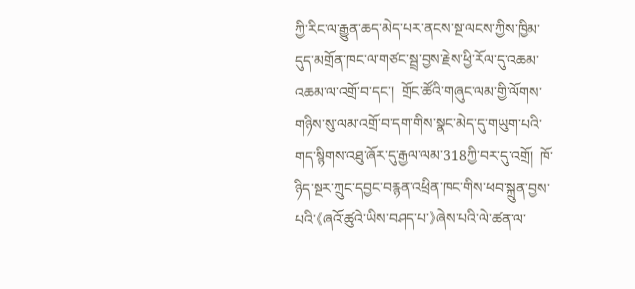ཀྱི་རིང་ལ་རྒྱུན་ཆད་མེད་པར་ནངས་སྔ་ལངས་ཀྱིས་ཁྱིམ་དུད་མགྲོན་ཁང་ལ་གཙང་སྦྲ་བྱས་རྗེས་ཕྱི་རོལ་དུ་འཆམ་འཆམ་ལ་འགྲོ་བ་དང་།  གྲོང་ཚོའི་གཞུང་ལམ་གྱི་ལོགས་གཉིས་སུ་ལམ་འགྲོ་བ་དག་གིས་སྣང་མེད་དུ་གཡུག་པའི་གད་སྙིགས་འཐུ་ཞོར་དུ་རྒྱལ་ལམ་318ཀྱི་བར་དུ་འགྲོ།  ཁོ་ཉིད་སྔར་ཀྲུང་དབྱང་བརྙན་འཕྲིན་ཁང་གིས་ཕབ་སྐྲུན་བྱས་པའི་《ཞའོ་ཚུའེ་ཡིས་བཤད་པ་》ཞེས་པའི་ལེ་ཚན་ལ་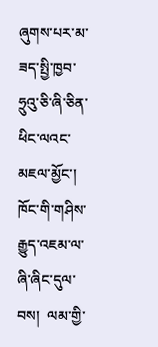ཞུགས་པར་མ་ཟད་སྤྱི་ཁྱབ་ཧྲུའུ་ཅི་ཞི་ཅིན་ཕིང་ལའང་མཇལ་མྱོང་།  ཁོང་གི་གཤིས་རྒྱུད་འཇམ་ལ་ཞི་ཞིང་དུལ་བས།  ལམ་གྱི་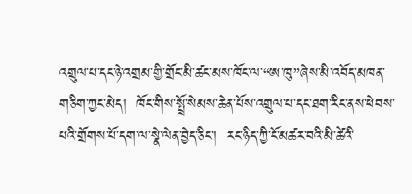འགྲུལ་པ་དང་ཉེ་འགྲམ་གྱི་གྲོང་མི་ཚང་མས་ཁོང་ལ་“ཨ་ཁུ”ཞེས་མི་འབོད་མཁན་གཅིག་ཀྱང་མེད།  ཁོང་གིས་སྤྲོ་སེམས་ཆེན་པོས་འགྲུལ་པ་དང་ཐག་རིང་ནས་ཕེབས་པའི་གྲོགས་པོ་དག་ལ་སྣེ་ལེན་བྱེད་ཅིང་།  རང་ཉིད་ཀྱི་ངོ་མཚར་བའི་མི་ཚེའི་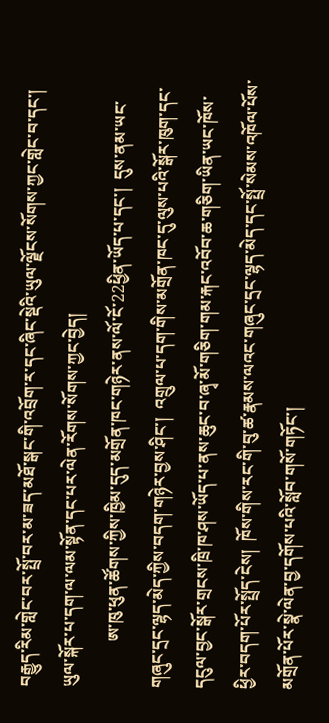བརྒྱུད་རིམ་གླེང་བར་སྤྲོ་བར་མ་ཟད་མཐོ་སྒང་གི་འབྲོག་ར་དང་ཞིང་སྡེའི་ཡུལ་ལྗོངས་སོགས་ཀྱང་གླེང་བ་དང་།   ཡུལ་སྐོར་པ་དག་ལ་ལམ་སྟོན་དང་པར་ལེན་རོགས་སོགས་ཀྱང་བྱེད།
           ཨ་ཁུ་ཕུན་ཚོགས་ཀྱིས་ཁྱིམ་དུད་མགྲོན་ཁང་གཉེར་ནས་ལོ་ངོ་22ཕྱིན་ཡོད་པ་དང་།  དུས་ནམ་ཡང་གཞུང་དྲང་ལྷད་མེད་ཀྱིས་བདག་གཉེར་བྱས་ཤིང་།  འགྲུལ་པ་དག་གིས་མགྲོན་ཁང་དུ་ལུས་པའི་སྒོར་ཁུག་དང་དངུལ་བྱང་སྒོར་གྲངས་ཁྲི་ཁ་ཤས་ཡོད་པ་ནས་ཆུང་བ་ཞྭ་མོ་གཅིག་གམ་རྐང་འབོབ་ཆ་གཅིག་ཡིན་ཡང་ཁོས་ཕྱིར་བདག་པོར་སྤྲོད་ངེས།  ཁོས་གིས་རང་གི་བུ་ཚ་རྣམས་ལའང་གཞུང་དྲང་ལྷད་མེད་དང་སྤྲོ་སེམས་འཁོལ་པོས་མགྲོན་པོར་སྣེ་ལེན་བྱ་དགོས་པའི་སློབ་གསོ་གཏོང་།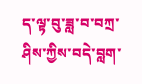ད་ལྟ་བུ་ཟླ་བ་བཀྲ་ཤིས་ཀྱིས་བདེ་བླག་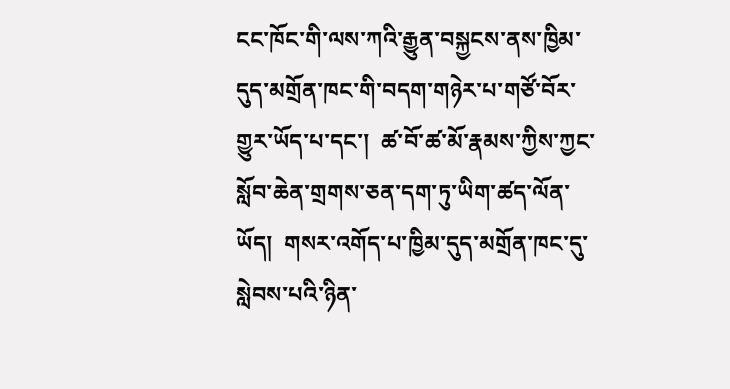ངང་ཁོང་གི་ལས་ཀའི་རྒྱུན་བསྐྱངས་ནས་ཁྱིམ་དུད་མགྲོན་ཁང་གི་བདག་གཉེར་པ་གཙོ་བོར་གྱུར་ཡོད་པ་དང་།  ཚ་བོ་ཚ་མོ་རྣམས་ཀྱིས་ཀྱང་སློབ་ཆེན་གྲགས་ཅན་དག་ཏུ་ཡིག་ཚད་ལོན་ཡོད།  གསར་འགོད་པ་ཁྱིམ་དུད་མགྲོན་ཁང་དུ་སླེབས་པའི་ཉིན་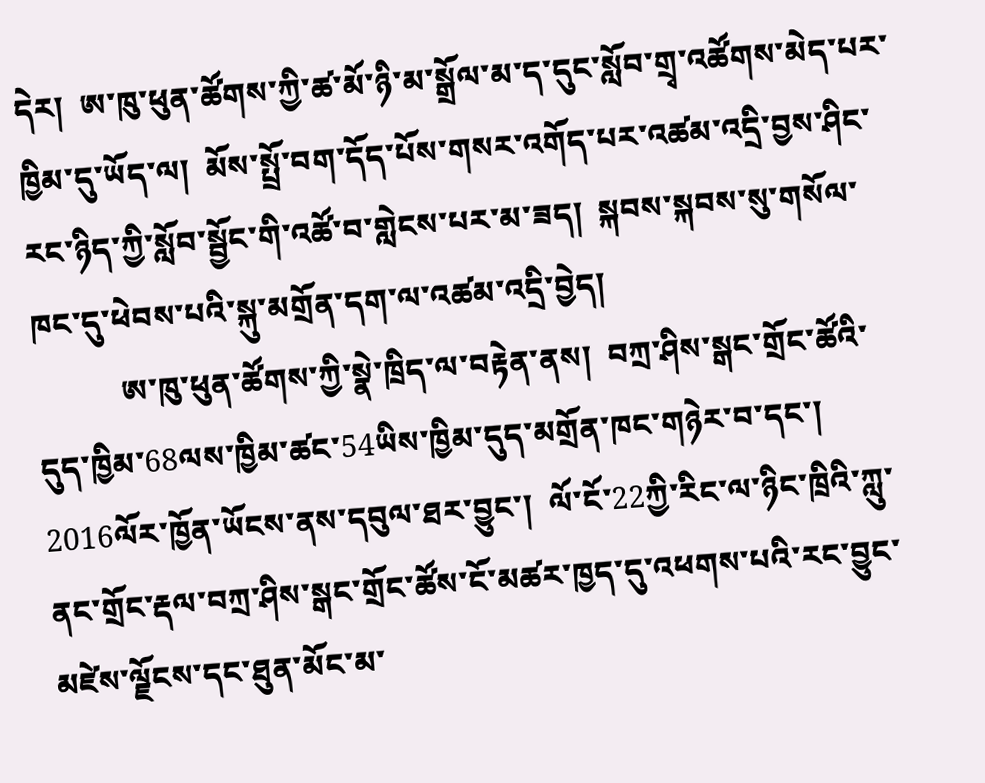དེར།  ཨ་ཁུ་ཕུན་ཚོགས་ཀྱི་ཚ་མོ་ཉི་མ་སྒྲོལ་མ་ད་དུང་སློབ་གྲྭ་འཚོགས་མེད་པར་ཁྱིམ་དུ་ཡོད་ལ།  མོས་སྤྲོ་བག་དོད་པོས་གསར་འགོད་པར་འཚམ་འདྲི་བྱས་ཤིང་རང་ཉིད་ཀྱི་སློབ་སྦྱོང་གི་འཚོ་བ་གླེངས་པར་མ་ཟད།  སྐབས་སྐབས་སུ་གསོལ་ཁང་དུ་ཕེབས་པའི་སྐུ་མགྲོན་དག་ལ་འཚམ་འདྲི་བྱེད།
           ཨ་ཁུ་ཕུན་ཚོགས་ཀྱི་སྣེ་ཁྲིད་ལ་བརྟེན་ནས།  བཀྲ་ཤིས་སྒང་གྲོང་ཚོའི་དུད་ཁྱིམ་68ལས་ཁྱིམ་ཚང་54ཡིས་ཁྱིམ་དུད་མགྲོན་ཁང་གཉེར་བ་དང་།  2016ལོར་ཁྱོན་ཡོངས་ནས་དབུལ་ཐར་བྱུང་།  ལོ་ངོ་22ཀྱི་རིང་ལ་ཉིང་ཁྲིའི་ཀླུ་ནང་གྲོང་རྡལ་བཀྲ་ཤིས་སྒང་གྲོང་ཚོས་ངོ་མཚར་ཁྱད་དུ་འཕགས་པའི་རང་བྱུང་མཛེས་ལྗོངས་དང་ཐུན་མོང་མ་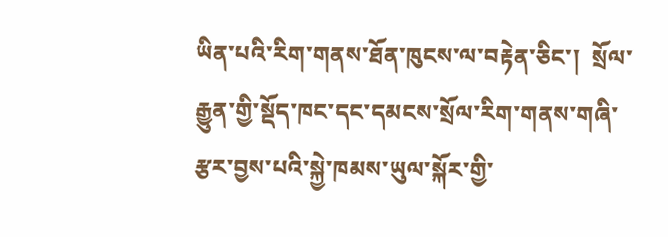ཡིན་པའི་རིག་གནས་ཐོན་ཁུངས་ལ་བརྟེན་ཅིང་།  སྲོལ་རྒྱུན་གྱི་སྡོད་ཁང་དང་དམངས་སྲོལ་རིག་གནས་གཞི་རྩར་བྱས་པའི་སྐྱེ་ཁམས་ཡུལ་སྐོར་གྱི་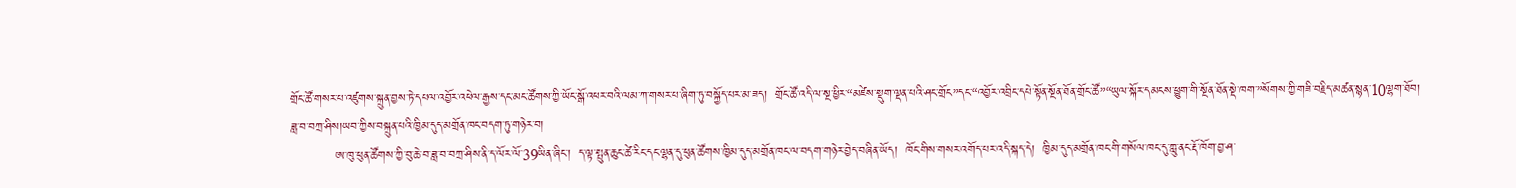གྲོང་ཚོ་གསར་པ་འཛུགས་སྐྲུན་བྱས་ཏེ་དཔལ་འབྱོར་འཕེལ་རྒྱས་དང་མང་ཚོགས་ཀྱི་ཡོང་སྒོ་འཕར་བའི་ལམ་ཀ་གསར་པ་ཞིག་ཏུ་བསྐྱོད་པར་མ་ཟད།  གྲོང་ཚོ་འདི་ལ་སྔ་ཕྱིར་“མཛེས་སྡུག་ལྡན་པའི་ཤང་གྲོང”དང་“འབྱོར་འབྲིང་དཔེ་སྟོན་སྔོན་ཐོན་གྲོང་ཚོ”“ཡུལ་སྐོར་དམངས་ཕྱུག་གི་སྔོན་ཐོན་སྡེ་ཁག་”སོགས་ཀྱི་གཟི་བརྗིད་མཚན་སྙན་10ལྷག་ཐོབ།
ཟླ་བ་བཀྲ་ཤིས།ཡབ་ཀྱིས་བསྐྲུན་པའི་ཁྱིམ་དུད་མགྲོན་ཁང་བདག་ཏུ་གཉེར་བ།
           ཨ་ཁུ་ཕུན་ཚོགས་ཀྱི་བུ་ཆེ་བ་ཟླ་བ་བཀྲ་ཤིས་ནི་ད་ལོར་ལོ་39ཡིན་ཞིང་།  ད་ལྟ་སྤུན་ཆུང་ཚེ་རིང་དང་ལྷན་དུ་ཕུན་ཚོགས་ཁྱིམ་དུད་མགྲོན་ཁང་ལ་བདག་གཉེར་བྱེད་བཞིན་ཡོད།  ཁོང་གིས་གསར་འགོད་པར་འདི་སྐད་དེ།  ཁྱིམ་དུད་མགྲོན་ཁང་གི་གསོལ་ཁང་དུ་ཀླུ་ནང་རྡོ་ཁོག་བྱ་ཤ་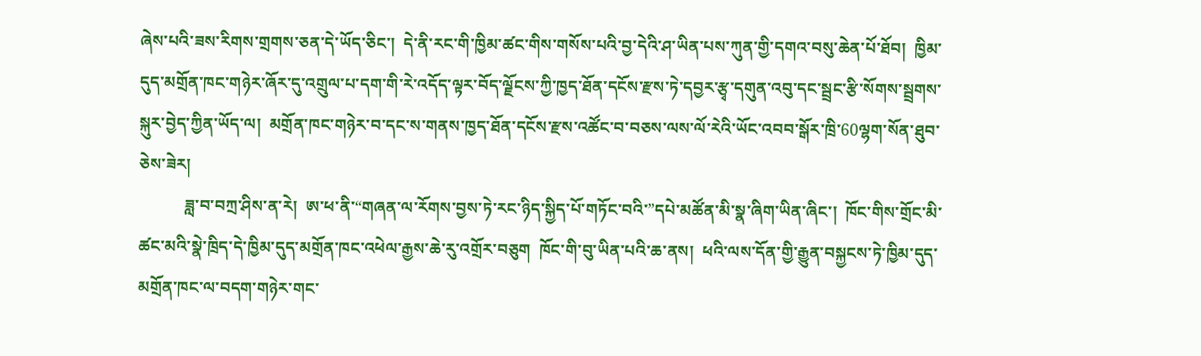ཞེས་པའི་ཟས་རིགས་གྲགས་ཅན་དེ་ཡོད་ཅིང་།  དེ་ནི་རང་གི་ཁྱིམ་ཚང་གིས་གསོས་པའི་བྱ་དེའི་ཤ་ཡིན་པས་ཀུན་གྱི་དགའ་བསུ་ཆེན་པོ་ཐོབ།  ཁྱིམ་དུད་མགྲོན་ཁང་གཉེར་ཞོར་དུ་འགྲུལ་པ་དག་གི་རེ་འདོད་ལྟར་བོད་ལྗོངས་ཀྱི་ཁྱད་ཐོན་དངོས་རྫས་ཏེ་དབྱར་རྩྭ་དགུན་འབུ་དང་སྦྲང་རྩི་སོགས་སྦྲགས་སྐུར་བྱེད་ཀྱིན་ཡོད་ལ།  མགྲོན་ཁང་གཉེར་བ་དང་ས་གནས་ཁྱད་ཐོན་དངོས་རྫས་འཚོང་བ་བཅས་ལས་ལོ་རེའི་ཡོང་འབབ་སྒོར་ཁྲི་60ལྷག་སོན་ཐུབ་ཅེས་ཟེར།
           ཟླ་བ་བཀྲ་ཤིས་ན་རེ།  ཨ་ཕ་ནི་“གཞན་ལ་རོགས་བྱས་ཏེ་རང་ཉིད་སྐྱིད་པོ་གཏོང་བའི་”དཔེ་མཚོན་མི་སྣ་ཞིག་ཡིན་ཞིང་།  ཁོང་གིས་གྲོང་མི་ཚང་མའི་སྣེ་ཁྲིད་དེ་ཁྱིམ་དུད་མགྲོན་ཁང་འཕེལ་རྒྱས་ཆེ་རུ་འགྲོར་བཅུག  ཁོང་གི་བུ་ཡིན་པའི་ཆ་ནས།  ཕའི་ལས་དོན་གྱི་རྒྱུན་བསྐྱངས་ཏེ་ཁྱིམ་དུད་མགྲོན་ཁང་ལ་བདག་གཉེར་གང་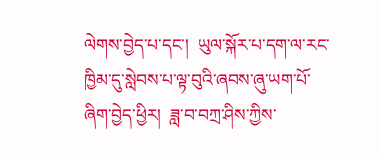ལེགས་བྱེད་པ་དང་།  ཡུལ་སྐོར་པ་དག་ལ་རང་ཁྱིམ་དུ་སླེབས་པ་ལྟ་བུའི་ཞབས་ཞུ་ཡག་པོ་ཞིག་བྱེད་ཕྱིར།  ཟླ་བ་བཀྲ་ཤིས་ཀྱིས་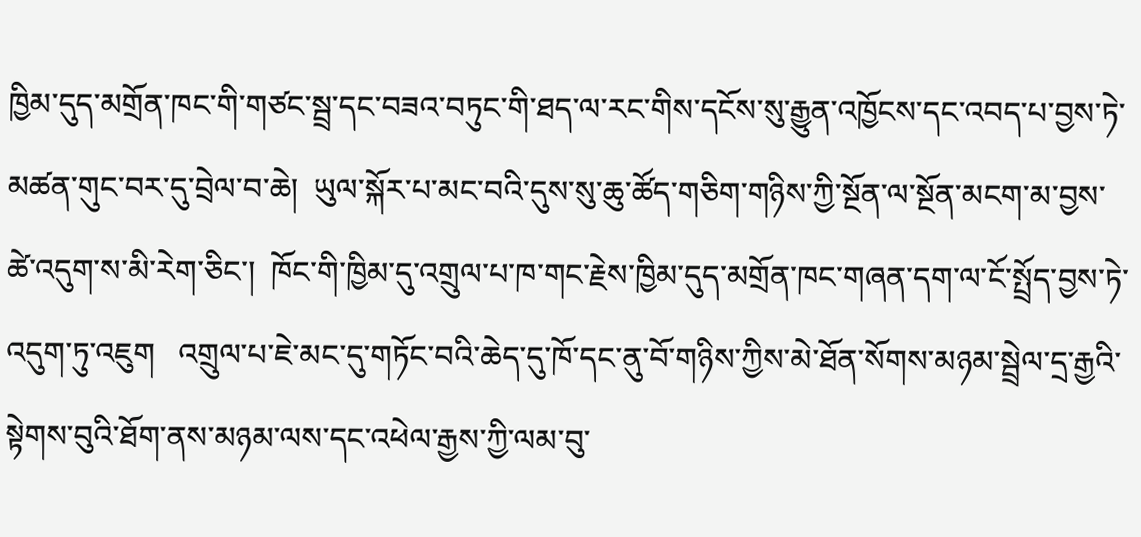ཁྱིམ་དུད་མགྲོན་ཁང་གི་གཙང་སྦྲ་དང་བཟའ་བཏུང་གི་ཐད་ལ་རང་གིས་དངོས་སུ་རྒྱུན་འཁྱོངས་དང་འབད་པ་བྱས་ཏེ་མཚན་གུང་བར་དུ་བྲེལ་བ་ཆེ།  ཡུལ་སྐོར་པ་མང་བའི་དུས་སུ་ཆུ་ཚོད་གཅིག་གཉིས་ཀྱི་སྔོན་ལ་སྔོན་མངག་མ་བྱས་ཚེ་འདུག་ས་མི་རེག་ཅིང་།  ཁོང་གི་ཁྱིམ་དུ་འགྲུལ་པ་ཁ་གང་རྗེས་ཁྱིམ་དུད་མགྲོན་ཁང་གཞན་དག་ལ་ངོ་སྤྲོད་བྱས་ཏེ་འདུག་ཏུ་འཇུག   འགྲུལ་པ་ཇེ་མང་དུ་གཏོང་བའི་ཆེད་དུ་ཁོ་དང་ནུ་བོ་གཉིས་ཀྱིས་མེ་ཐོན་སོགས་མཉམ་སྦྲེལ་དྲ་རྒྱའི་སྟེགས་བུའི་ཐོག་ནས་མཉམ་ལས་དང་འཕེལ་རྒྱས་ཀྱི་ལམ་བུ་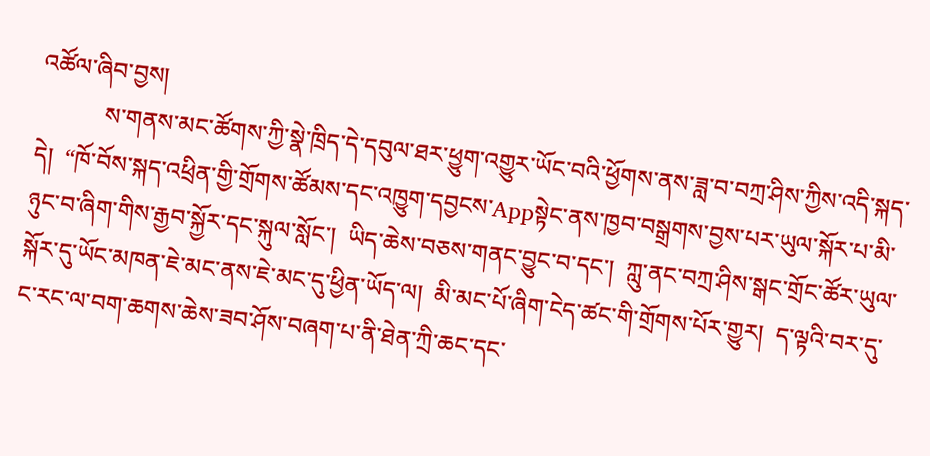འཚོལ་ཞིབ་བྱས།
           ས་གནས་མང་ཚོགས་ཀྱི་སྣེ་ཁྲིད་དེ་དབུལ་ཐར་ཕྱུག་འགྱུར་ཡོང་བའི་ཕྱོགས་ནས་ཟླ་བ་བཀྲ་ཤིས་ཀྱིས་འདི་སྐད་དེ།  “ཁོ་བོས་སྐད་འཕྲིན་གྱི་གྲོགས་ཚོམས་དང་འཁྱུག་དབྱངས་Appསྟེང་ནས་ཁྱབ་བསྒྲགས་བྱས་པར་ཡུལ་སྐོར་པ་མི་ཉུང་བ་ཞིག་གིས་རྒྱབ་སྐྱོར་དང་སྐུལ་སློང་།  ཡིད་ཆེས་བཅས་གནང་བྱུང་བ་དང་།  ཀླུ་ནང་བཀྲ་ཤིས་སྒང་གྲོང་ཚོར་ཡུལ་སྐོར་དུ་ཡོང་མཁན་ཇེ་མང་ནས་ཇེ་མང་དུ་ཕྱིན་ཡོད་ལ།  མི་མང་པོ་ཞིག་ངེད་ཚང་གི་གྲོགས་པོར་གྱུར།  ད་ལྟའི་བར་དུ་ང་རང་ལ་བག་ཆགས་ཆེས་ཟབ་ཤོས་བཞག་པ་ནི་ཐེན་ཀྲི་ཆང་དང་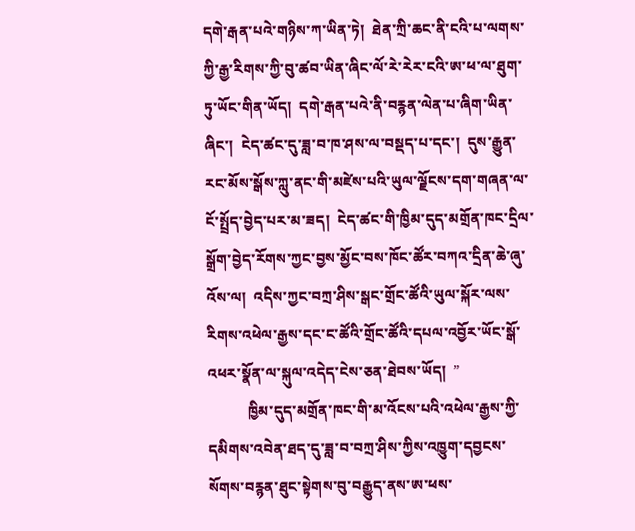དགེ་རྒན་པའེ་གཉིས་ཀ་ཡིན་ཏེ།  ཐེན་ཀྲི་ཆང་ནི་ངའི་པ་ལགས་ཀྱི་རྒྱ་རིགས་ཀྱི་བུ་ཚབ་ཡིན་ཞིང་ལོ་རེ་རེར་ངའི་ཨ་ཕ་ལ་ཐུག་ཏུ་ཡོང་གིན་ཡོད།  དགེ་རྒན་པའེ་ནི་བརྙན་ལེན་པ་ཞིག་ཡིན་ཞིང་།  ངེད་ཚང་དུ་ཟླ་བ་ཁ་ཤས་ལ་བསྡད་པ་དང་།  དུས་རྒྱུན་རང་མོས་སྒོས་ཀླུ་ནང་གི་མཛེས་པའི་ཡུལ་ལྗོངས་དག་གཞན་ལ་ངོ་སྤྲོད་བྱེད་པར་མ་ཟད།  ངེད་ཚང་གི་ཁྱིམ་དུད་མགྲོན་ཁང་དྲིལ་སྒྲོག་བྱེད་རོགས་ཀྱང་བྱས་མྱོང་བས་ཁོང་ཚོར་བཀའ་དྲིན་ཆེ་ཞུ་འོས་ལ།  འདིས་ཀྱང་བཀྲ་ཤིས་སྒང་གྲོང་ཚོའི་ཡུལ་སྐོར་ལས་རིགས་འཕེལ་རྒྱས་དང་ང་ཚོའི་གྲོང་ཚོའི་དཔལ་འབྱོར་ཡོང་སྒོ་འཕར་སྣོན་ལ་སྐུལ་འདེད་ངེས་ཅན་ཐེབས་ཡོད།  ”
           ཁྱིམ་དུད་མགྲོན་ཁང་གི་མ་འོངས་པའི་འཕེལ་རྒྱས་ཀྱི་དམིགས་འབེན་ཐད་དུ་ཟླ་བ་བཀྲ་ཤིས་ཀྱིས་འཁྱུག་དབྱངས་སོགས་བརྙན་ཐུང་སྟེགས་བུ་བརྒྱུད་ནས་ཨ་ཕས་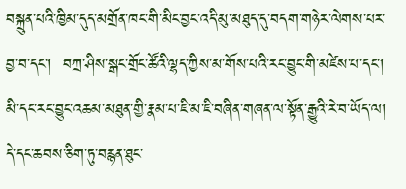བསྐྲུན་པའི་ཁྱིམ་དུད་མགྲོན་ཁང་གི་མིང་བྱང་འདི་མུ་མཐུད་དུ་བདག་གཉེར་ལེགས་པར་བྱ་བ་དང་།  བཀྲ་ཤིས་སྒང་གྲོང་ཚོའི་ལྷད་ཀྱིས་མ་གོས་པའི་རང་བྱུང་གི་མཛེས་པ་དང་།  མི་དང་རང་བྱུང་འཆམ་མཐུན་གྱི་རྣམ་པ་ཇི་མ་ཇི་བཞིན་གཞན་ལ་སྟོན་རྒྱུའི་རེ་བ་ཡོད་ལ།  དེ་དང་ཆབས་ཅིག་ཏུ་བརྙན་ཐུང་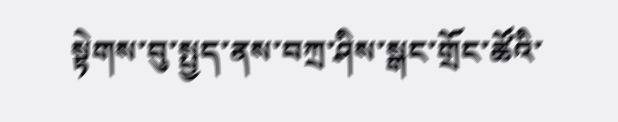སྟེགས་བུ་སྤྱད་ནས་བཀྲ་ཤིས་སྒང་གྲོང་ཚོའི་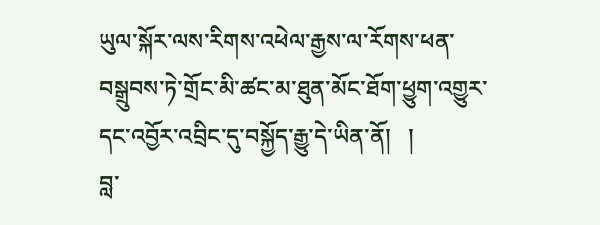ཡུལ་སྐོར་ལས་རིགས་འཕེལ་རྒྱས་ལ་རོགས་ཕན་བསྒྲུབས་ཏེ་གྲོང་མི་ཚང་མ་ཐུན་མོང་ཐོག་ཕྱུག་འགྱུར་དང་འབྱོར་འབྲིང་དུ་བསྐྱོད་རྒྱུ་དེ་ཡིན་ནོ།   །
བླ་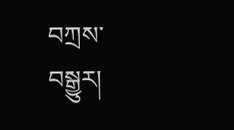བཀྲས་བསྒྱུར།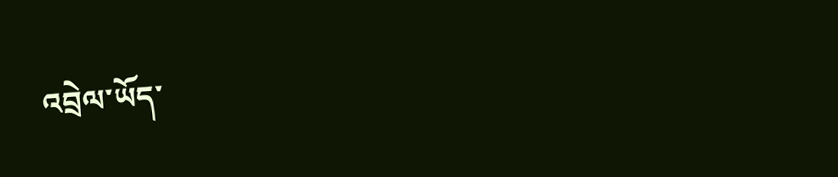འབྲེལ་ཡོད་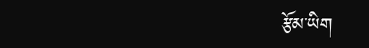རྩོམ་ཡིག